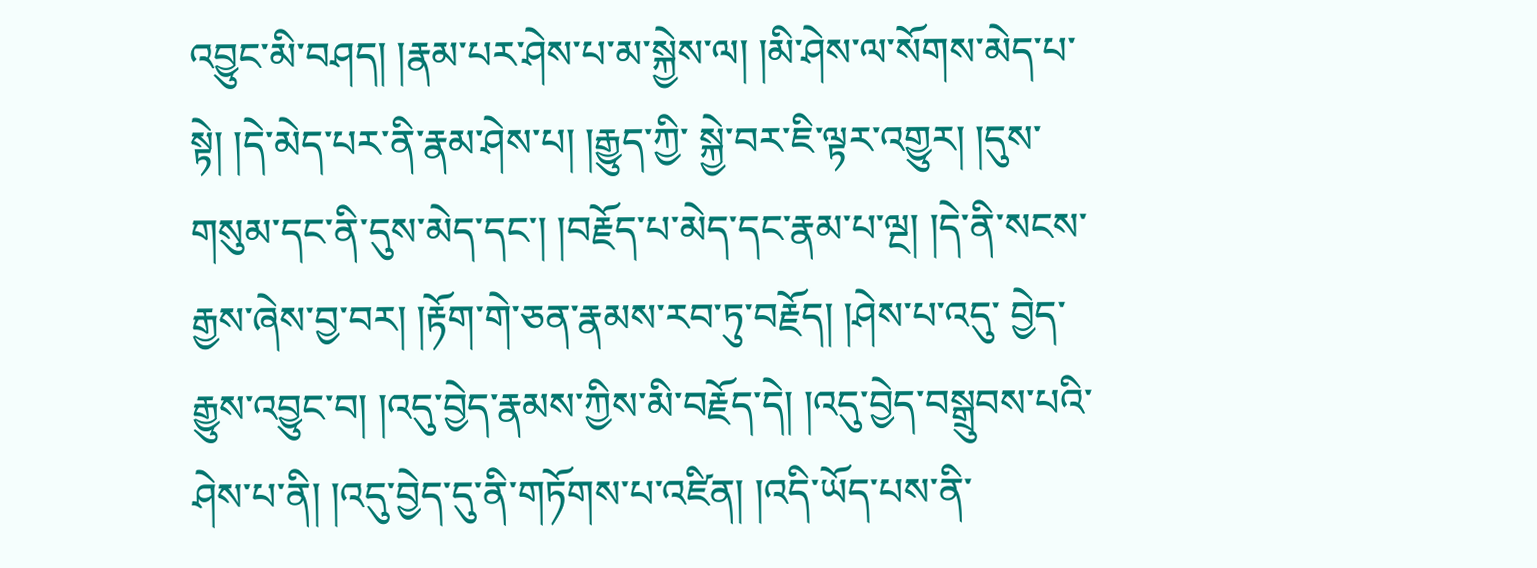འབྱུང་མི་བཤད། །རྣམ་པར་ཤེས་པ་མ་སྐྱེས་ལ། །མི་ཤེས་ལ་སོགས་མེད་པ་སྟེ། །དེ་མེད་པར་ནི་རྣམ་ཤེས་པ། །རྒྱུད་ཀྱི་ སྐྱེ་བར་ཇི་ལྟར་འགྱུར། །དུས་གསུམ་དང་ནི་དུས་མེད་དང་། །བརྗོད་པ་མེད་དང་རྣམ་པ་ལྔ། །དེ་ནི་སངས་རྒྱས་ཞེས་བྱ་བར། །རྟོག་གེ་ཅན་རྣམས་རབ་ཏུ་བརྗོད། །ཤེས་པ་འདུ་ བྱེད་རྒྱུས་འབྱུང་བ། །འདུ་བྱེད་རྣམས་ཀྱིས་མི་བརྗོད་དེ། །འདུ་བྱེད་བསྒྲུབས་པའི་ཤེས་པ་ནི། །འདུ་བྱེད་དུ་ནི་གཏོགས་པ་འཛིན། །འདི་ཡོད་པས་ནི་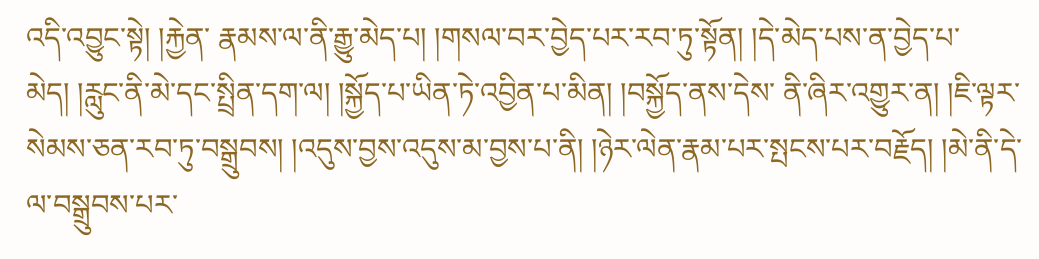འདི་འབྱུང་སྟེ། །རྐྱེན་ རྣམས་ལ་ནི་རྒྱུ་མེད་པ། །གསལ་བར་བྱེད་པར་རབ་ཏུ་སྟོན། །དེ་མེད་པས་ན་བྱེད་པ་མེད། །རླུང་ནི་མེ་དང་སྤྲིན་དག་ལ། །སྐྱོད་པ་ཡིན་ཏེ་འབྱིན་པ་མིན། །བསྐྱོད་ནས་དེས་ ནི་ཞིར་འགྱུར་ན། །ཇི་ལྟར་སེམས་ཅན་རབ་ཏུ་བསྒྲུབས། །འདུས་བྱས་འདུས་མ་བྱས་པ་ནི། །ཉེར་ལེན་རྣམ་པར་སྤངས་པར་བརྗོད། །མེ་ནི་དེ་ལ་བསྒྲུབས་པར་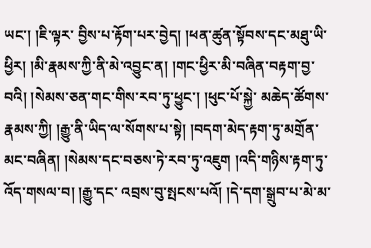ཡང་། །ཇི་ལྟར་ བྱིས་པ་རྟོག་པར་བྱེད། །ཕན་ཚུན་སྟོབས་དང་མཐུ་ཡི་ཕྱིར། །མི་རྣམས་ཀྱི་ནི་མེ་འབྱུང་ན། །གང་ཕྱིར་མི་བཞིན་བརྟག་བྱ་བའི། །སེམས་ཅན་གང་གིས་རབ་ཏུ་ཕྱུང་། །ཕུང་པོ་སྐྱེ་ མཆེད་ཚོགས་རྣམས་ཀྱི། །རྒྱུ་ནི་ཡིད་ལ་སོགས་པ་སྟེ། །བདག་མེད་རྟག་ཏུ་མགྲོན་མང་བཞིན། །སེམས་དང་བཅས་ཏེ་རབ་ཏུ་འཇུག །འདི་གཉིས་རྟག་ཏུ་འོད་གསལ་བ། །རྒྱུ་དང་ འབྲས་བུ་སྤངས་པའོ། །དེ་དག་སྒྲུབ་པ་མེ་མ་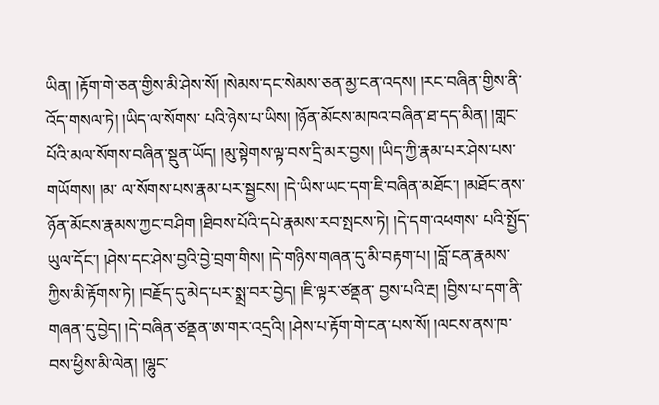ཡིན། །རྟོག་གེ་ཅན་གྱིས་མི་ཤེས་སོ། །སེམས་དང་སེམས་ཅན་མྱ་ངན་འདས། །རང་བཞིན་གྱིས་ནི་འོད་གསལ་ཏེ། །ཡིད་ལ་སོགས་ པའི་ཉེས་པ་ཡིས། །ཉོན་མོངས་མཁའ་བཞིན་ཐ་དད་མིན། །གླང་པོའི་མལ་སོགས་བཞིན་སྡུན་ཡོད། །མུ་སྟེགས་ལྟ་བས་དྲི་མར་བྱས། །ཡིད་ཀྱི་རྣམ་པར་ཤེས་པས་གཡོགས། །མ་ ལ་སོགས་པས་རྣམ་པར་སྦྱངས། །དེ་ཡིས་ཡང་དག་ཇི་བཞིན་མཐོང་། །མཐོང་ནས་ཉོན་མོངས་རྣམས་ཀྱང་བཤིག །ཐིབས་པོའི་དཔེ་རྣམས་རབ་སྤངས་ཏེ། །དེ་དག་འཕགས་ པའི་སྤྱོད་ཡུལ་དོང་། །ཤེས་དང་ཤེས་བྱའི་བྱེ་བྲག་གིས། །དེ་གཉིས་གཞན་དུ་མི་བརྟག་པ། །བློ་ངན་རྣམས་ཀྱིས་མི་རྟོགས་ཏེ། །བརྗོད་དུ་མེད་པར་སྨྲ་བར་བྱེད། །ཇི་ལྟར་ཙནྡན་ བྱས་པའི་རྔ། །བྱིས་པ་དག་ནི་གཞན་དུ་བྱེད། །དེ་བཞིན་ཙནྡན་ཨ་གར་འདྲའི། །ཤེས་པ་རྟོག་གེ་ངན་པས་སོ། །ལངས་ནས་ཁ་བས་ཕྱིས་མི་ལེན། །ལྷུང་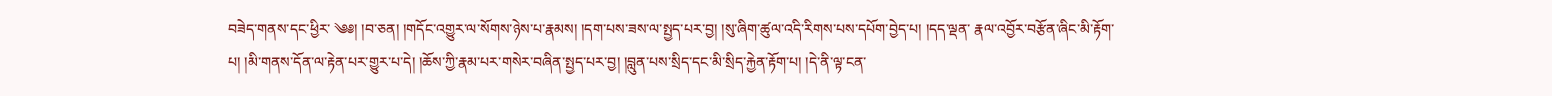བཟེད་གནས་དང་ཕྱིར་ ༄༅། །བ་ཅན། །གདོང་འགྱུར་ལ་སོགས་ཉེས་པ་རྣམས། །དག་པས་ཟས་ལ་སྤྱད་པར་བྱ། །སུ་ཞིག་ཚུལ་འདི་རིགས་པས་དཔོག་བྱེད་པ། །དད་ལྡན་ རྣལ་འབྱོར་བརྩོན་ཞིང་མི་རྟོག་པ། །མི་གནས་དོན་ལ་རྟེན་པར་གྱུར་པ་དེ། །ཆོས་ཀྱི་རྣམ་པར་གསེར་བཞིན་སྤྱད་པར་བྱ། །བླུན་པས་སྲིད་དང་མི་སྲིད་རྐྱེན་རྟོག་པ། །དེ་ནི་ལྟ་ངན་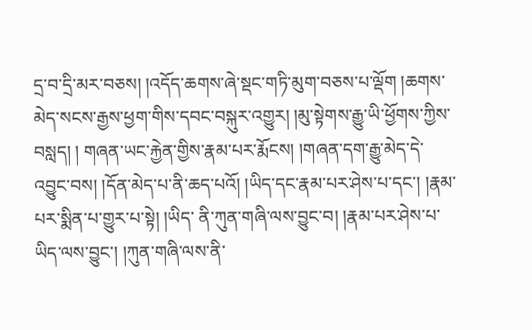དྲ་བ་དྲི་མར་བཅས། །འདོད་ཆགས་ཞེ་སྡང་གཏི་མུག་བཅས་པ་ལྡོག །ཆགས་མེད་སངས་རྒྱས་ཕྱག་གིས་དབང་བསྐུར་འགྱུར། །མུ་སྟེགས་རྒྱུ་ཡི་ཕྱོགས་ཀྱིས་བསླད། ། གཞན་ཡང་རྐྱེན་གྱིས་རྣམ་པར་རྨོངས། །གཞན་དག་རྒྱུ་མེད་དེ་འབྱུང་བས། །དོན་མེད་པ་ནི་ཆད་པའོ། །ཡིད་དང་རྣམ་པར་ཤེས་པ་དང་། །རྣམ་པར་སྨིན་པ་གྱུར་པ་སྟེ། །ཡིད་ ནི་ཀུན་གཞི་ལས་བྱུང་བ། །རྣམ་པར་ཤེས་པ་ཡིད་ལས་བྱུང་། །ཀུན་གཞི་ལས་ནི་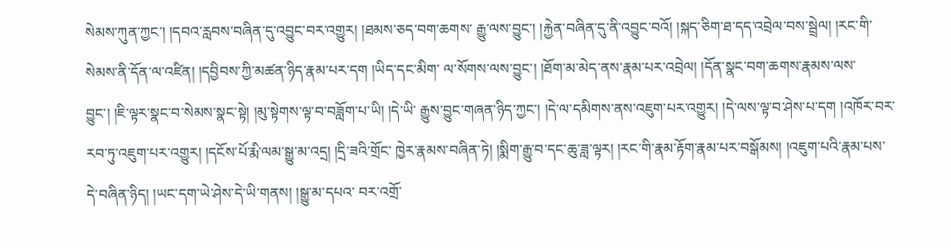སེམས་ཀུན་ཀྱང་། །དབའ་རླབས་བཞིན་དུ་འབྱུང་བར་འགྱུར། །ཐམས་ཅད་བག་ཆགས་ རྒྱུ་ལས་བྱུང་། །རྐྱེན་བཞིན་དུ་ནི་འབྱུང་བའོ། །སྐད་ཅིག་ཐ་དད་འབྲེལ་བས་སྦྲེལ། །རང་གི་སེམས་ནི་དོན་ལ་འཛིན། །དབྱིབས་ཀྱི་མཚན་ཉིད་རྣམ་པར་དག །ཡིད་དང་མིག་ ལ་སོགས་ལས་བྱུང་། །ཐོག་མ་མེད་ནས་རྣམ་པར་འབྲེལ། །དོན་སྣང་བག་ཆགས་རྣམས་ལས་བྱུང་། །ཇི་ལྟར་སྣང་བ་སེམས་སྣང་སྟེ། །མུ་སྟེགས་ལྟ་བ་བཟློག་པ་ཡི། །དེ་ཡི་ རྒྱུས་བྱུང་གཞན་ཉིད་ཀྱང་། །དེ་ལ་དམིགས་ནས་འཇུག་པར་འགྱུར། །དེ་ལས་ལྟ་བ་ཤེས་པ་དག །འཁོར་བར་རབ་ཏུ་འཇུག་པར་འགྱུར། །དངོས་པོ་རྨི་ལམ་སྒྱུ་མ་འདྲ། །དྲི་ཟའི་གྲོང་ ཁྱེར་རྣམས་བཞིན་ཏེ། །སྨིག་རྒྱུ་བ་དང་ཆུ་ཟླ་ལྟར། །རང་གི་རྣམ་རྟོག་རྣམ་པར་བསྒོམས། །འཇུག་པའི་རྣམ་པས་དེ་བཞིན་ཉིད། །ཡང་དག་ཡེ་ཤེས་དེ་ཡི་གནས། །སྒྱུ་མ་དཔའ་ བར་འགྲོ་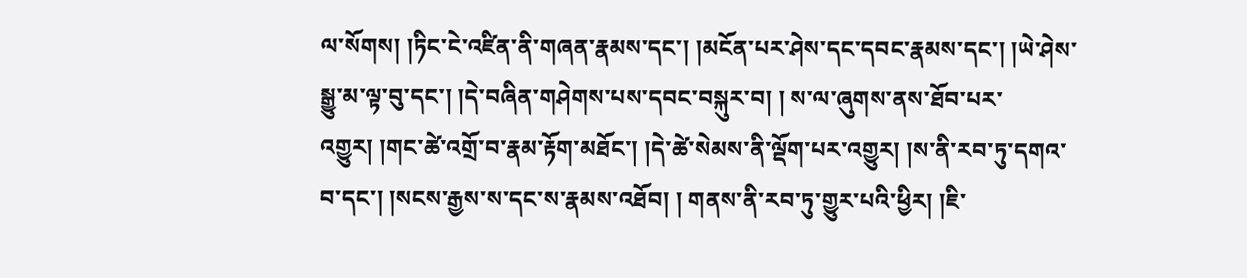ལ་སོགས། །ཏིང་ངེ་འཛིན་ནི་གཞན་རྣམས་དང་། །མངོན་པར་ཤེས་དང་དབང་རྣམས་དང་། །ཡེ་ཤེས་སྒྱུ་མ་ལྟ་བུ་དང་། །དེ་བཞིན་གཤེགས་པས་དབང་བསྐུར་བ། ། ས་ལ་ཞུགས་ནས་ཐོབ་པར་འགྱུར། །གང་ཚེ་འགྲོ་བ་རྣམ་རྟོག་མཐོང་། །དེ་ཚེ་སེམས་ནི་ལྡོག་པར་འགྱུར། །ས་ནི་རབ་ཏུ་དགའ་བ་དང་། །སངས་རྒྱས་ས་དང་ས་རྣམས་འཐོབ། ། གནས་ནི་རབ་ཏུ་གྱུར་པའི་ཕྱིར། །ཇི་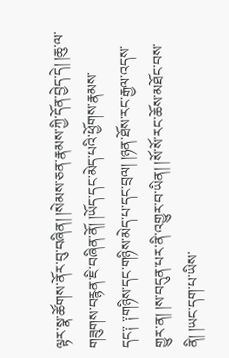ལྟར་སྣ་ཚོགས་ནོར་བུ་བཞིན། །སེམས་ཅན་རྣམས་ཀྱི་དོན་བྱེད་དེ། །ཆུ་ལ་གཟུགས་བརྙན་ཇི་བཞིན་ནོ། །ཡོད་དང་མེད་པའི་ཕྱོགས་རྣམས་ དང༑ ༑གཉིས་དང་གཉིས་མེད་པ་དང་བྲལ། །ཉན་ཐོས་རང་རྒྱལ་འདས་གྱུར་ན། །ས་བདུན་པར་ནི་འགྱུར་བ་ཡིན། །སོ་སོ་རང་ཆོས་མཐོང་བས་ནི། །ཡང་དག་པ་ཡིས་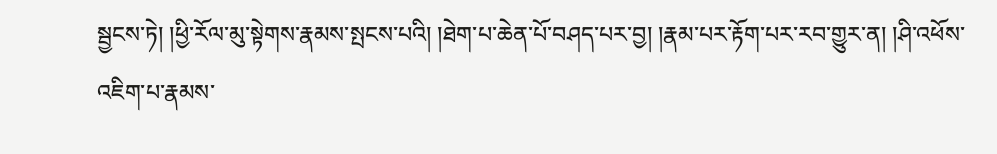སྦྱངས་ཏེ། །ཕྱི་རོལ་མུ་སྟེགས་རྣམས་སྤངས་པའི། །ཐེག་པ་ཆེན་པོ་བཤད་པར་བྱ། །རྣམ་པར་རྟོག་པར་རབ་གྱུར་ན། །ཤི་འཕོས་འཇིག་པ་རྣམས་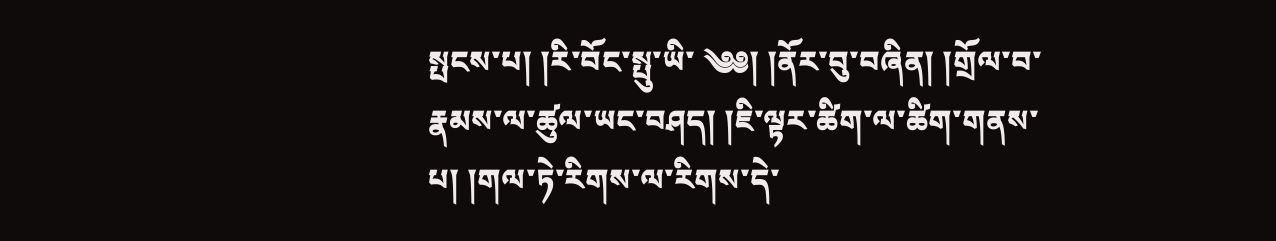སྤངས་པ། །རི་བོང་སྤུ་ཡི་ ༄༅། །ནོར་བུ་བཞིན། །གྲོལ་བ་རྣམས་ལ་ཚུལ་ཡང་བཤད། །ཇི་ལྟར་ཚིག་ལ་ཚིག་གནས་པ། །གལ་ཏེ་རིགས་ལ་རིགས་དེ་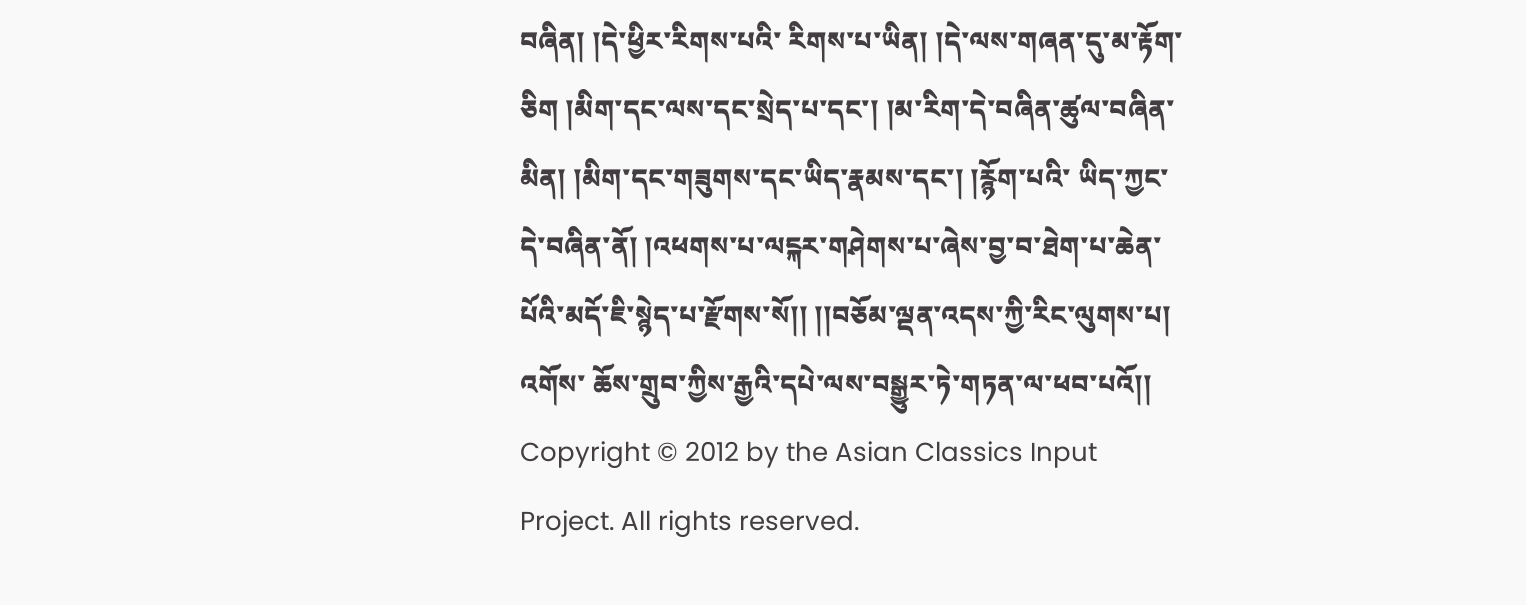བཞིན། །དེ་ཕྱིར་རིགས་པའི་ རིགས་པ་ཡིན། །དེ་ལས་གཞན་དུ་མ་རྟོག་ཅིག །མིག་དང་ལས་དང་སྲེད་པ་དང་། །མ་རིག་དེ་བཞིན་ཚུལ་བཞིན་མིན། །མིག་དང་གཟུགས་དང་ཡིད་རྣམས་དང་། །རྙོག་པའི་ ཡིད་ཀྱང་དེ་བཞིན་ནོ། །འཕགས་པ་ལངྐར་གཤེགས་པ་ཞེས་བྱ་བ་ཐེག་པ་ཆེན་པོའི་མདོ་ཇི་སྙེད་པ་རྫོགས་སོ།། །།བཅོམ་ལྡན་འདས་ཀྱི་རིང་ལུགས་པ། འགོས་ ཆོས་གྲུབ་ཀྱིས་རྒྱའི་དཔེ་ལས་བསྒྱུར་ཏེ་གཏན་ལ་ཕབ་པའོ།། Copyright © 2012 by the Asian Classics Input Project. All rights reserved.